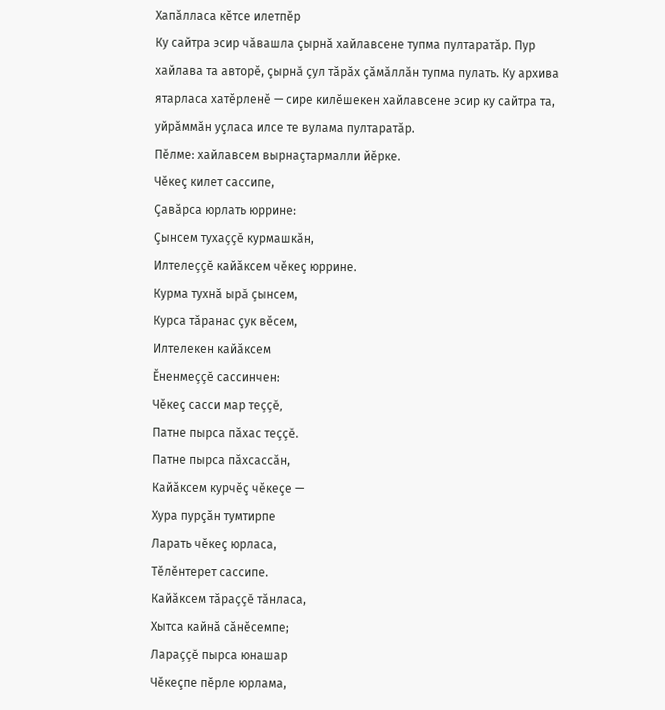Хапăлласа кĕтсе илетпĕр
Ку сайтра эсир чăвашла çырнă хайлавсене тупма пултаратăр. Пур
хайлава та авторĕ, çырнă çул тăрăх çăмăллăн тупма пулать. Ку архива
ятарласа хатĕрленĕ — сире килĕшекен хайлавсене эсир ку сайтра та,
уйрăммăн уçласа илсе те вулама пултаратăр.
Пӗлме: хайлавсем вырнаҫтармалли йӗрке.
Чĕкеç килет сассипе,
Çавăрса юрлать юррине:
Çынсем тухаççĕ курмашкăн,
Илтелеççĕ кайăксем чĕкеç юррине.
Курма тухнă ырă çынсем,
Курса тăранас çук вĕсем,
Илтелекен кайăксем
Ĕненмеççĕ сассинчен:
Чĕкеç сасси мар теççĕ,
Патне пырса пăхас теççĕ.
Патне пырса пăхсассăн,
Кайăксем курчĕç чĕкеçе —
Хура пурçăн тумтирпе
Ларать чĕкеç юрласа,
Тĕлĕнтерет сассипе.
Кайăксем тăраççĕ тăнласа,
Хытса кайнă сăнĕсемпе;
Лараççĕ пырса юнашар
Чĕкеçпе пĕрле юрлама,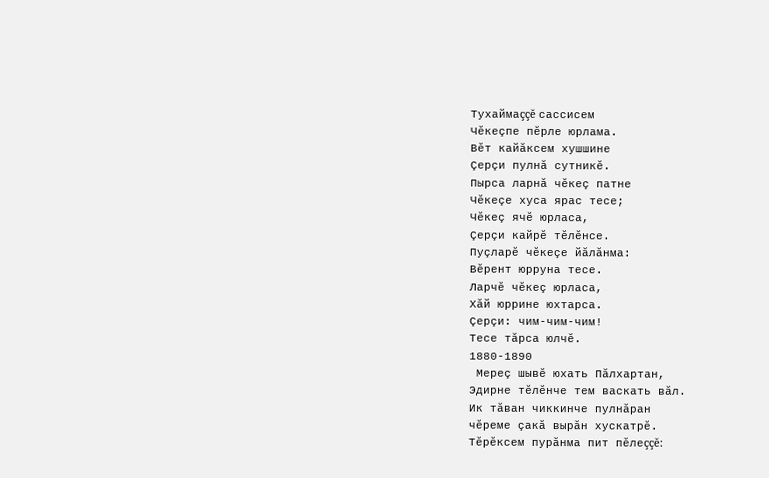Тухаймаççĕ сассисем
Чĕкеçпе пĕрле юрлама.
Вĕт кайăксем хушшине
Çерçи пулнă сутникĕ.
Пырса ларнă чĕкеç патне
Чĕкеçе хуса ярас тесе;
Чĕкеç ячĕ юрласа,
Çерçи кайрĕ тĕлĕнсе.
Пуçларĕ чĕкеçе йăлăнма:
Вĕрент юрруна тесе.
Ларчĕ чĕкеç юрласа,
Хăй юррине юхтарса.
Çерçи: чим-чим-чим!
Тесе тăрса юлчĕ.
1880-1890
 Мереç шывĕ юхать Пăлхартан,
Эдирне тĕлĕнче тем васкать вăл.
Ик тăван чиккинче пулнăран
чĕреме çакă вырăн хускатрĕ.
Тĕрĕксем пурăнма пит пĕлеççĕ: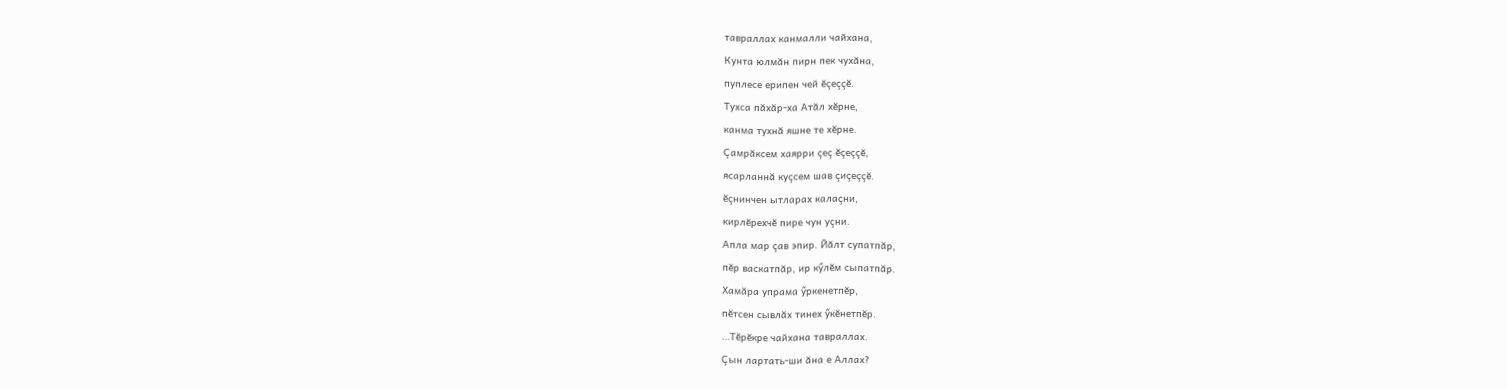тавраллах канмалли чайхана,
Кунта юлмăн пирн пек чухăна,
пуплесе ерипен чей ĕçеççĕ.
Тухса пăхăр-ха Атăл хĕрне,
канма тухнă яшне те хĕрне.
Çамрăксем хаярри çеç ĕçеççĕ,
ясарланнă куçсем шав çиçеççĕ.
ĕçнинчен ытларах калаçни,
кирлĕрехчĕ пире чун уçни.
Апла мар çав эпир. Йăлт супатпăр,
пĕр васкатпăр, ир кӳлĕм сыпатпăр.
Хамăра упрама ӳркенетпĕр,
пĕтсен сывлăх тинех ӳкĕнетпĕр.
…Тĕрĕкре чайхана тавраллах.
Çын лартать-ши ăна е Аллах?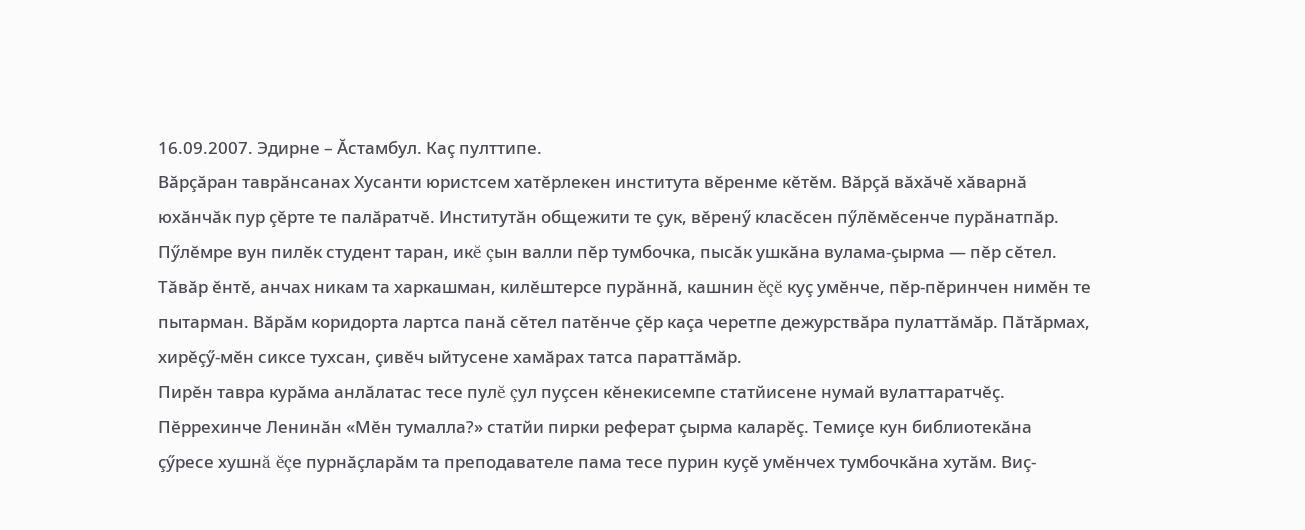16.09.2007. Эдирне – Ăстамбул. Каç пулттипе.
Вăрçăран таврăнсанах Хусанти юристсем хатĕрлекен института вĕренме кĕтĕм. Вăрçă вăхăчĕ хăварнă юхăнчăк пур çĕрте те палăратчĕ. Институтăн общежити те çук, вĕренӳ класĕсен пӳлĕмĕсенче пурăнатпăр. Пӳлĕмре вун пилĕк студент таран, икĕ çын валли пĕр тумбочка, пысăк ушкăна вулама-çырма — пĕр сĕтел. Тăвăр ĕнтĕ, анчах никам та харкашман, килĕштерсе пурăннă, кашнин ĕçĕ куç умĕнче, пĕр-пĕринчен нимĕн те пытарман. Вăрăм коридорта лартса панă сĕтел патĕнче çĕр каçа черетпе дежурствăра пулаттăмăр. Пăтăрмах, хирĕçӳ-мĕн сиксе тухсан, çивĕч ыйтусене хамăрах татса параттăмăр.
Пирĕн тавра курăма анлăлатас тесе пулĕ çул пуçсен кĕнекисемпе статйисене нумай вулаттаратчĕç. Пĕррехинче Ленинăн «Мĕн тумалла?» статйи пирки реферат çырма каларĕç. Темиçе кун библиотекăна çӳресе хушнă ĕçе пурнăçларăм та преподавателе пама тесе пурин куçĕ умĕнчех тумбочкăна хутăм. Виç-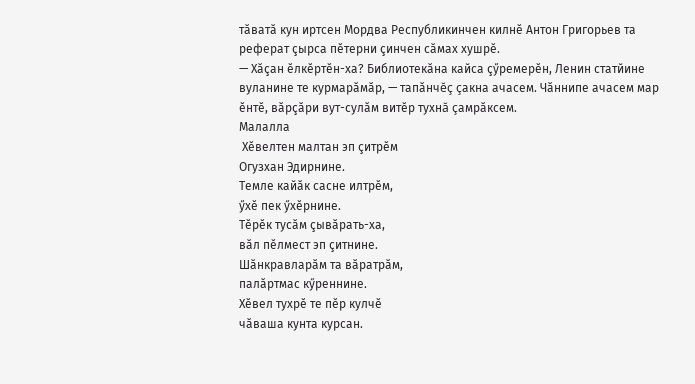тăватă кун иртсен Мордва Республикинчен килнĕ Антон Григорьев та реферат çырса пĕтерни çинчен сăмах хушрĕ.
— Хăçан ĕлкĕртĕн-ха? Библиотекăна кайса çӳремерĕн, Ленин статйине вуланине те курмарăмăр, — тапăнчĕç çакна ачасем. Чăннипе ачасем мар ĕнтĕ, вăрçăри вут-сулăм витĕр тухнă çамрăксем.
Малалла
 Хĕвелтен малтан эп çитрĕм
Огузхан Эдирнине.
Темле кайăк сасне илтрĕм,
ӳхĕ пек ӳхĕрнине.
Тĕрĕк тусăм çывăрать-ха,
вăл пĕлмест эп çитнине.
Шăнкравларăм та вăратрăм,
палăртмас кӳреннине.
Хĕвел тухрĕ те пĕр кулчĕ
чăваша кунта курсан.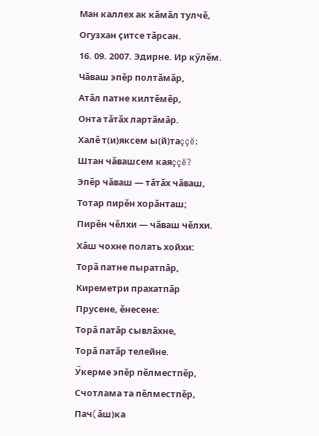Ман каллех ак кăмăл тулчĕ,
Огузхан çитсе тăрсан.
16. 09. 2007. Эдирне. Ир кӳлĕм.
Чăваш эпĕр полтăмăр,
Атăл патне килтĕмĕр,
Онта тăтăх лартăмăр.
Халĕ т(и)яксем ы(й)таççĕ:
Штан чăвашсем каяççĕ?
Эпĕр чăваш — тăтăх чăваш,
Тотар пирĕн хорăнташ;
Пирĕн чĕлхи — чăваш чĕлхи.
Хăш чохне полать хойхи:
Торă патне пыратпăр,
Киреметри прахатпăр
Прусене, ĕнесене:
Торă патăр сывлăхне,
Торă патăр телейне.
Ӳкерме эпĕр пĕлместпĕр,
Счотлама та пĕлместпĕр,
Пач(ăш)ка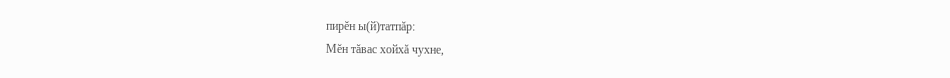пирĕн ы(й)татпăр:
Мĕн тăвас хойхă чухне,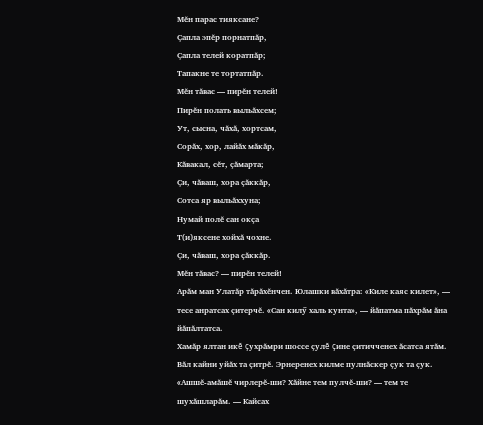Мĕн парас тияксане?
Çапла эпĕр порнатпăр,
Çапла телей коратпăр;
Тапакне те тортатпăр.
Мĕн тăвас — пирĕн телей!
Пирĕн полать выльăхсем;
Ут, сысна, чăхă, хортсам,
Сорăх, хор, лайăх мăкăр,
Кăвакал, сĕт, çăмарта;
Çи, чăваш, хора çăккăр,
Сотса яр выльăххуна;
Нумай полĕ сан окçа
Т(и)яксене хойхă чохне.
Çи, чăваш, хора çăккăр.
Мĕн тăвас? — пирĕн телей!
Арăм ман Улатăр тăрăхĕнчен. Юлашки вăхăтра: «Киле каяс килет», — тесе анратсах çитерчĕ. «Сан килӳ халь кунта», — йăпатма пăхрăм ăна йăпăлтатса.
Хамăр ялтан икĕ çухрăмри шоссе çулĕ çине çитичченех ăсатса ятăм.
Вăл кайни уйăх та çитрĕ. Эрнеренех килме пулнăскер çук та çук. «Ашшĕ-амăшĕ чирлерĕ-ши? Хăйне тем пулчĕ-ши? — тем те шухăшларăм. — Кайсах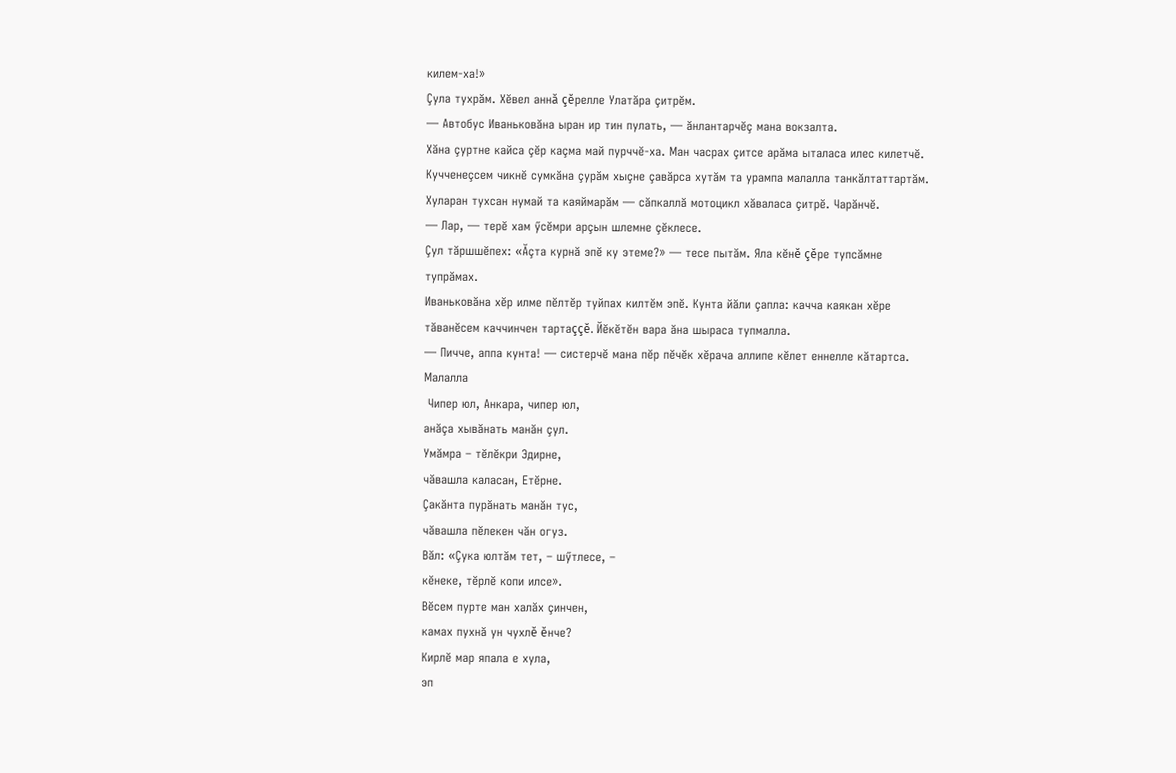килем-ха!»
Çула тухрăм. Хĕвел аннă çĕрелле Улатăра çитрĕм.
— Автобус Иваньковăна ыран ир тин пулать, — ăнлантарчĕç мана вокзалта.
Хăна çуртне кайса çĕр каçма май пурччĕ-ха. Ман часрах çитсе арăма ыталаса илес килетчĕ. Кучченеçсем чикнĕ сумкăна çурăм хыçне çавăрса хутăм та урампа малалла танкăлтаттартăм. Хуларан тухсан нумай та каяймарăм — сăпкаллă мотоцикл хăваласа çитрĕ. Чарăнчĕ.
— Лар, — терĕ хам ӳсĕмри арçын шлемне çĕклесе.
Çул тăршшĕпех: «Ăçта курнă эпĕ ку этеме?» — тесе пытăм. Яла кĕнĕ çĕре тупсăмне тупрăмах.
Иваньковăна хĕр илме пĕлтĕр туйпах килтĕм эпĕ. Кунта йăли çапла: качча каякан хĕре тăванĕсем каччинчен тартаççĕ. Йĕкĕтĕн вара ăна шыраса тупмалла.
— Пичче, аппа кунта! — систерчĕ мана пĕр пĕчĕк хĕрача аллипе кĕлет еннелле кăтартса.
Малалла
 Чипер юл, Анкара, чипер юл,
анăçа хывăнать манăн çул.
Умăмра – тĕлĕкри Эдирне,
чăвашла каласан, Етĕрне.
Çакăнта пурăнать манăн тус,
чăвашла пĕлекен чăн огуз.
Вăл: «Çука юлтăм тет, – шӳтлесе, –
кĕнеке, тĕрлĕ копи илсе».
Вĕсем пурте ман халăх çинчен,
камах пухнă ун чухлĕ ĕнче?
Кирлĕ мар япала е хула,
эп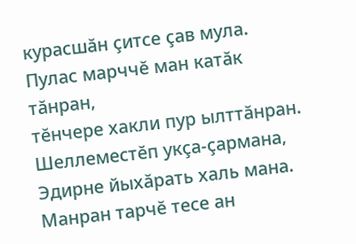курасшăн çитсе çав мула.
Пулас марччĕ ман катăк тăнран,
тĕнчере хакли пур ылттăнран.
Шеллеместĕп укçа-çармана,
Эдирне йыхăрать халь мана.
Манран тарчĕ тесе ан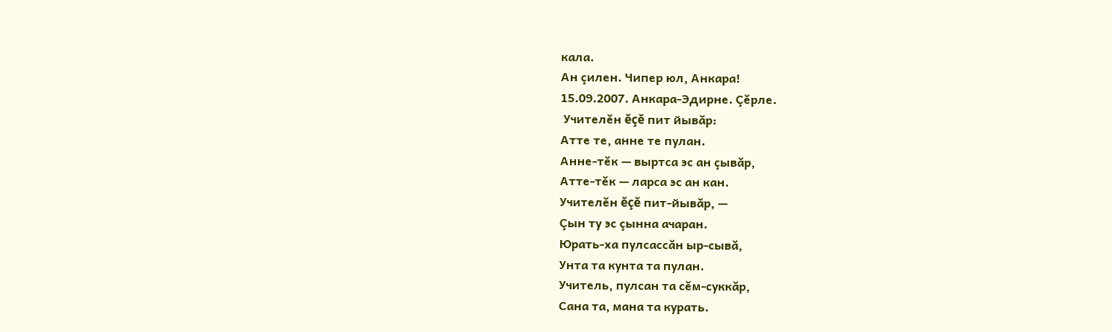кала.
Ан çилен. Чипер юл, Анкара!
15.09.2007. Анкара-Эдирне. Çĕрле.
 Учителĕн ĕçĕ пит йывăр:
Атте те, анне те пулан.
Анне-тĕк — выртса эс ан çывăр,
Атте-тĕк — ларса эс ан кан.
Учителĕн ĕçĕ пит-йывăр, —
Çын ту эс çынна ачаран.
Юрать-ха пулсассăн ыр-сывă,
Унта та кунта та пулан.
Учитель, пулсан та сĕм-суккăр,
Сана та, мана та курать.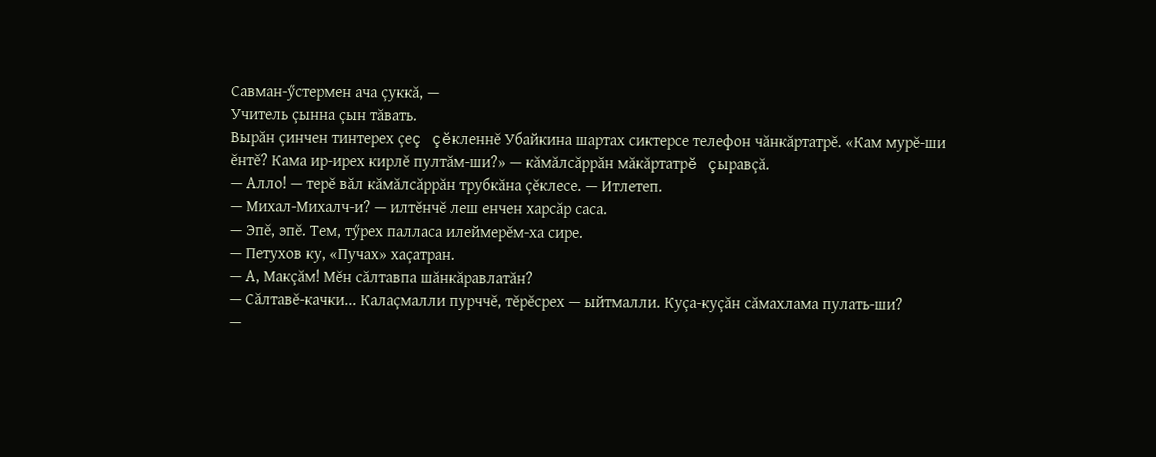Савман-ӳстермен ача çуккă, —
Учитель çынна çын тăвать.
Вырăн çинчен тинтерех çеç çĕкленнĕ Убайкина шартах сиктерсе телефон чăнкăртатрĕ. «Кам мурĕ-ши ĕнтĕ? Кама ир-ирех кирлĕ пултăм-ши?» — кăмăлсăррăн мăкăртатрĕ çыравçă.
— Алло! — терĕ вăл кăмăлсăррăн трубкăна çĕклесе. — Итлетеп.
— Михал-Михалч-и? — илтĕнчĕ леш енчен харсăр саса.
— Эпĕ, эпĕ. Тем, тӳрех палласа илеймерĕм-ха сире.
— Петухов ку, «Пучах» хаçатран.
— А, Макçăм! Мĕн сăлтавпа шăнкăравлатăн?
— Сăлтавĕ-качки... Калаçмалли пурччĕ, тĕрĕсрех — ыйтмалли. Куçа-куçăн сăмахлама пулать-ши?
—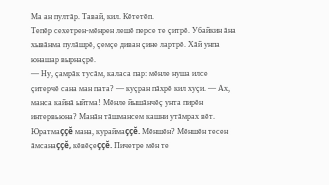Ма ан пултăр. Тавай, кил. Кĕтетĕп.
Тепĕр сехетрен-мĕнрен лешĕ персе те çитрĕ. Убайкин ăна хывăнма пулăшрĕ, çемçе диван çине лартрĕ. Хăй унпа юнашар вырнаçрĕ.
— Ну, çамрăк тусăм, каласа пар: мĕнле нуша илсе çитерчĕ сана ман пата? — куçран пăхрĕ кил хуçи. — Ах, манса кайнă ыйтма! Мĕнле йышăнчĕç унта пирĕн интервьюна? Манăн тăшмансем кашни утăмрах вĕт. Юратмаççĕ мана, кураймаççĕ. Мĕншĕн? Мĕншĕн тесен ăмсанаççĕ, кĕвĕçеççĕ. Пичетре мĕн те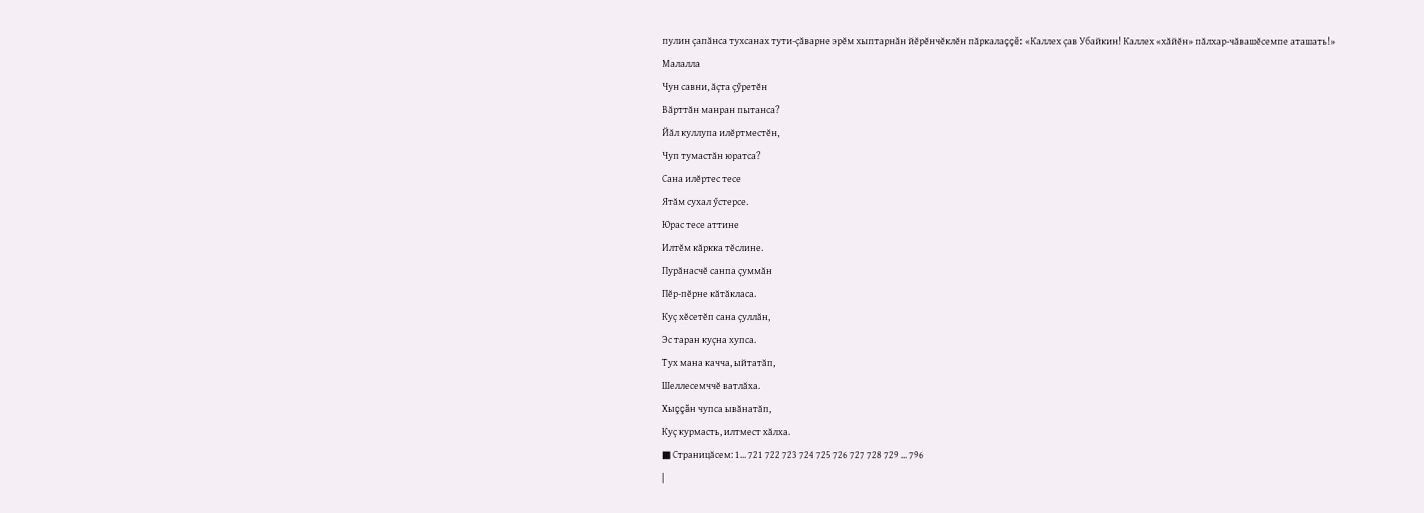пулин çапăнса тухсанах тути-çăварне эрĕм хыптарнăн йĕрĕнчĕклĕн пăркалаççĕ: «Каллех çав Убайкин! Каллех «хăйĕн» пăлхар-чăвашĕсемпе аташать!»
Малалла
Чун савни, ăçта çӳретĕн
Вăрттăн манран пытанса?
Йăл куллупа илĕртместĕн,
Чуп тумастăн юратса?
Сана илĕртес тесе
Ятăм сухал ӳстерсе.
Юрас тесе аттине
Илтĕм кăркка тĕслине.
Пурăнасчĕ санпа çуммăн
Пĕр-пĕрне кăтăкласа.
Куç хĕсетĕп сана çуллăн,
Эс таран куçна хупса.
Тух мана качча, ыйтатăп,
Шеллесемччĕ ватлăха.
Хыççăн чупса ывăнатăп,
Куç курмасть, илтмест хăлха.
■ Страницăсем: 1... 721 722 723 724 725 726 727 728 729 ... 796
|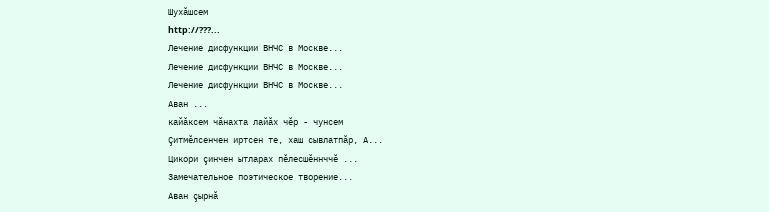Шухăшсем
http://???...
Лечение дисфункции ВНЧС в Москве...
Лечение дисфункции ВНЧС в Москве...
Лечение дисфункции ВНЧС в Москве...
Аван ...
кайăксем чăнахта лайăх чĕр - чунсем
Çитмĕлсенчен иртсен те, хаш сывлатпăр, А...
Цикори çинчен ытларах пĕлесшĕннччĕ ...
Замечательное поэтическое творение...
Аван çырнă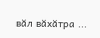вăл вăхăтра ...